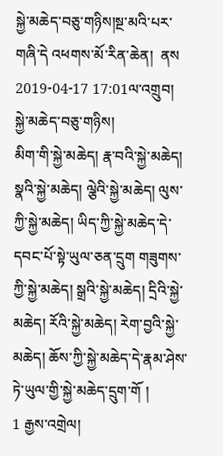སྐྱེ་མཆེད་བཅུ་གཉིས།སྔ་མའི་པར་གཞི་དེ འཕགས་མོ་རིན་ཆེན།  ནས 2019-04-17 17:01ལ་འགྲུབ།
སྐྱེ་མཆེད་བཅུ་གཉིས།
མིག་གི་སྐྱེ་མཆེད། རྣ་བའི་སྐྱེ་མཆེད། སྣའི་སྐྱེ་མཆེད། ལྕེའི་སྐྱེ་མཆེད། ལུས་ཀྱི་སྐྱེ་མཆེད། ཡིད་ཀྱི་སྐྱེ་མཆེད་དེ་དབང་པོ་སྟེ་ཡུལ་ཅན་དྲུག གཟུགས་ཀྱི་སྐྱེ་མཆེད། སྒྲའི་སྐྱེ་མཆེད། དྲིའི་སྐྱེ་མཆེད། རོའི་སྐྱེ་མཆེད། རེག་བྱའི་སྐྱེ་མཆེད། ཆོས་ཀྱི་སྐྱེ་མཆེད་དེ་རྣམ་ཤེས་ཏེ་ཡུལ་གྱི་སྐྱེ་མཆེད་དྲུག་གོ །
1 རྒྱས་འགྲེལ།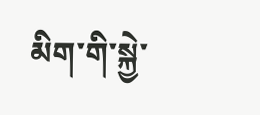མིག་གི་སྐྱེ་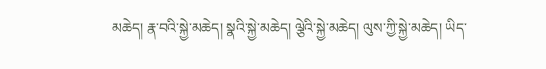མཆེད། རྣ་བའི་སྐྱེ་མཆེད། སྣའི་སྐྱེ་མཆེད། ལྕེའི་སྐྱེ་མཆེད། ལུས་ཀྱི་སྐྱེ་མཆེད། ཡིད་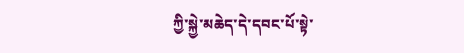ཀྱི་སྐྱེ་མཆེད་དེ་དབང་པོ་སྟེ་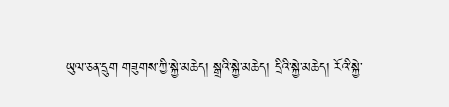ཡུལ་ཅན་དྲུག གཟུགས་ཀྱི་སྐྱེ་མཆེད། སྒྲའི་སྐྱེ་མཆེད། དྲིའི་སྐྱེ་མཆེད། རོའི་སྐྱེ་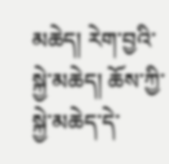མཆེད། རེག་བྱའི་སྐྱེ་མཆེད། ཆོས་ཀྱི་སྐྱེ་མཆེད་དེ་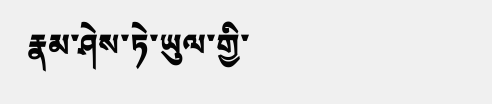རྣམ་ཤེས་ཏེ་ཡུལ་གྱི་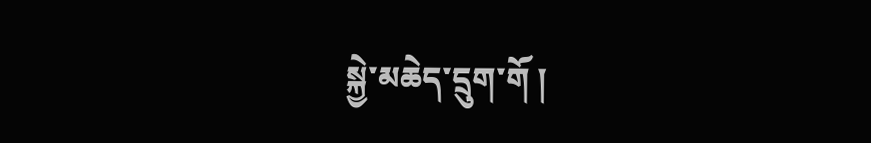སྐྱེ་མཆེད་དྲུག་གོ །